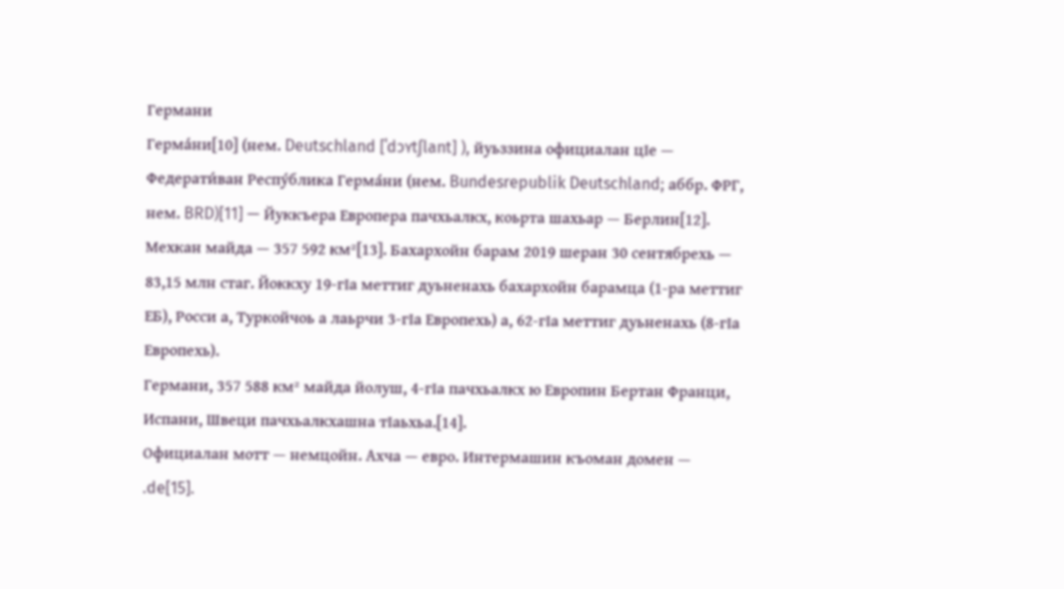Германи
Герма́ни[10] (нем. Deutschland [ˈdɔʏtʃlant] ), йуьззина официалан цӀе — Федерати́ван Респу́блика Герма́ни (нем. Bundesrepublik Deutschland; аббр. ФРГ, нем. BRD)[11] — Йуккъера Европера пачхьалкх, коьрта шахьар — Берлин[12]. Мехкан майда — 357 592 км²[13]. Бахархойн барам 2019 шеран 30 сентябрехь — 83,15 млн стаг. Йоккху 19-гӀа меттиг дуьненахь бахархойн барамца (1-ра меттиг ЕБ), Росси а, Туркойчоь а лаьрчи 3-гӀа Европехь) а, 62-гӀа меттиг дуьненахь (8-гӀа Европехь).
Германи, 357 588 км² майда йолуш, 4-гӀа пачхьалкх ю Европин Бертан Франци, Испани, Швеци пачхьалкхашна тӀаьхьа.[14].
Официалан мотт — немцойн. Ахча — евро. Интермашин къоман домен — .de[15].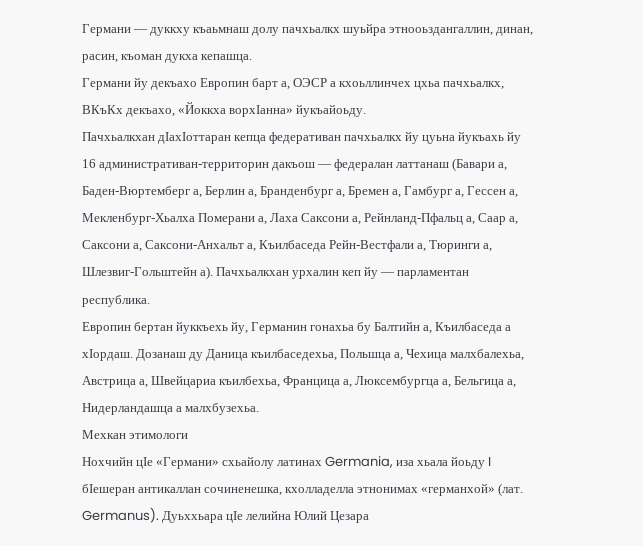Германи — дуккху къаьмнаш долу пачхьалкх шуьйра этнооьздангаллин, динан, расин, къоман дукха кепашца.
Германи йу декъахо Европин барт а, ОЭСР а кхоьллинчех цхьа пачхьалкх, ВКъКх декъахо, «Йоккха ворхӀанна» йукъайоьду.
Пачхьалкхан дӀахӀоттаран кепца федеративан пачхьалкх йу цуьна йукъахь йу 16 административан-территорин дакъош — федералан латтанаш (Бавари а, Баден-Вюртемберг а, Берлин а, Бранденбург а, Бремен а, Гамбург а, Гессен а, Мекленбург-Хьалха Померани а, Лаха Саксони а, Рейнланд-Пфальц а, Саар а, Саксони а, Саксони-Анхальт а, Къилбаседа Рейн-Вестфали а, Тюринги а, Шлезвиг-Гольштейн а). Пачхьалкхан урхалин кеп йу — парламентан республика.
Европин бертан йуккъехь йу, Германин гонахьа бу Балтийн а, Къилбаседа а хӀордаш. Дозанаш ду Даница къилбаседехьа, Польшца а, Чехица малхбалехьа, Австрица а, Швейцариа къилбехьа, Францица а, Люксембургца а, Бельгица а, Нидерландашца а малхбузехьа.
Мехкан этимологи
Нохчийн цӀе «Германи» схьайолу латинах Germania, иза хьала йоьду I бӀешеран антикаллан сочиненешка, кхолладелла этнонимах «германхой» (лат. Germanus). Дуьххьара цӀе лелийна Юлий Цезара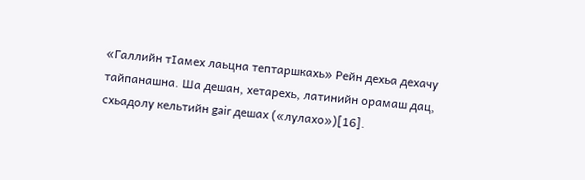«Галлийн тӀамех лаьцна тептаршкахь» Рейн дехьа дехачу тайпанашна. Ша дешан, хетарехь, латинийн орамаш дац, схьадолу кельтийн gair дешах («лулахо»)[16].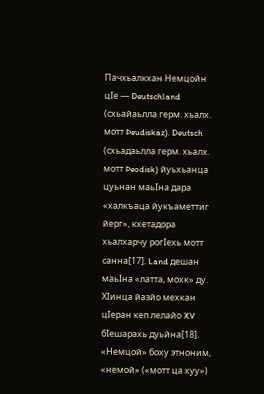Пачхьалкхан Немцойн цӀе — Deutschland (схьайаьлла герм. хьалх. мотт Þeudiskaz). Deutsch (схьадаьлла герм. хьалх. мотт Þeodisk) йуьхьанца цуьнан маьӀна дара «халкъаца йукъаметтиг йерг», кхетадора хьалхарчу рогӀехь мотт санна[17]. Land дешан маьӀна «латта, мохк» ду. ХӀинца йазйо мехкан цӀеран кеп лелайо XV бӀешарахь дуьйна[18].
«Немцой» боху этноним, «немой» («мотт ца хуу»)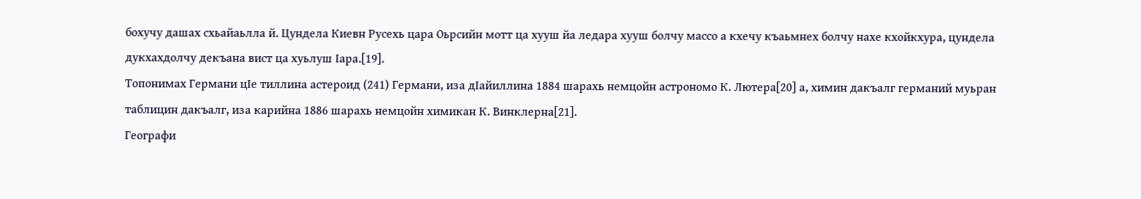бохучу дашах схьайаьлла й. Цундела Киевн Русехь цара Оьрсийн мотт ца хууш йа ледара хууш болчу массо а кхечу къаьмнех болчу нахе кхойкхура, цундела дукхахдолчу декъана вист ца хуьлуш Ӏара.[19].
Топонимах Германи цӀе тиллина астероид (241) Германи, иза дӀайиллина 1884 шарахь немцойн астрономо К. Лютера[20] а, химин дакъалг германий муьран таблицин дакъалг, иза карийна 1886 шарахь немцойн химикан К. Винклерна[21].
Географи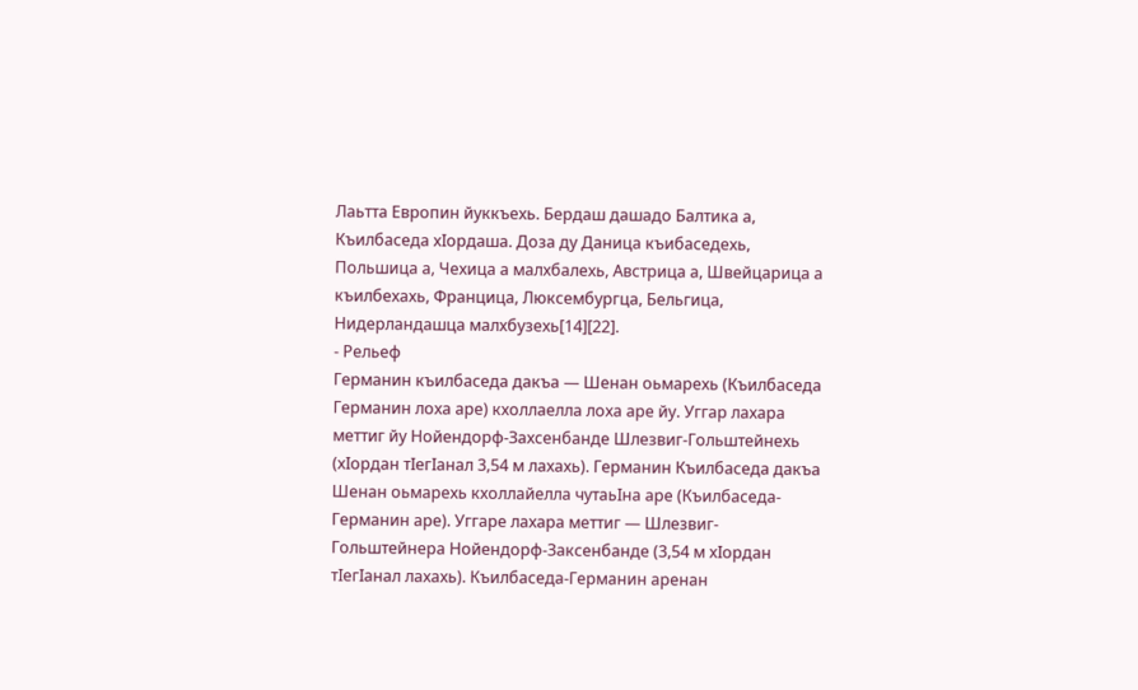Лаьтта Европин йуккъехь. Бердаш дашадо Балтика а, Къилбаседа хӀордаша. Доза ду Даница къибаседехь, Польшица а, Чехица а малхбалехь, Австрица а, Швейцарица а къилбехахь, Францица, Люксембургца, Бельгица, Нидерландашца малхбузехь[14][22].
- Рельеф
Германин къилбаседа дакъа — Шенан оьмарехь (Къилбаседа Германин лоха аре) кхоллаелла лоха аре йу. Уггар лахара меттиг йу Нойендорф-Захсенбанде Шлезвиг-Гольштейнехь (хӀордан тӀегӀанал 3,54 м лахахь). Германин Къилбаседа дакъа Шенан оьмарехь кхоллайелла чутаьӀна аре (Къилбаседа-Германин аре). Уггаре лахара меттиг — Шлезвиг-Гольштейнера Нойендорф-Заксенбанде (3,54 м хӀордан тӀегӀанал лахахь). Къилбаседа-Германин аренан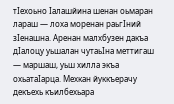тӀехоьно Ӏалашйина шенан оьмаран лараш — лоха моренан раьгӀний зӀенашна. Аренан малхбузен дакъа дӀалоцу уьшалан чутаьӀна меттигаш — маршаш, уьш хилла экъа охьатаӀарца. Мехкан йуккъерачу декъехь къилбехьара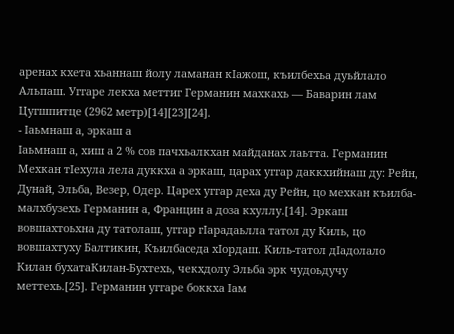аренах кхета хьаннаш йолу ламанан кӀажош, къилбехьа дуьйлало Альпаш. Уггаре лекха меттиг Германин махкахь — Баварин лам Цугшпитце (2962 метр)[14][23][24].
- Ӏаьмнаш а, эркаш а
Ӏаьмнаш а, хиш а 2 % сов пачхьалкхан майданах лаьтта. Германин Мехкан тӀехула лела дуккха а эркаш, царах уггар даккхийнаш ду: Рейн, Дунай, Эльба, Везер, Одер. Царех уггар деха ду Рейн, цо мехкан къилба-малхбузехь Германин а, Францин а доза кхуллу.[14]. Эркаш вовшахтоьхна ду татолаш, уггар гӀарадаьлла татол ду Киль, цо вовшахтуху Балтикин, Къилбаседа хӀордаш. Киль-татол дӀадолало Килан бухатаКилан-Бухтехь, чекхдолу Эльба эрк чудоьдучу меттехь.[25]. Германин уггаре боккха Ӏам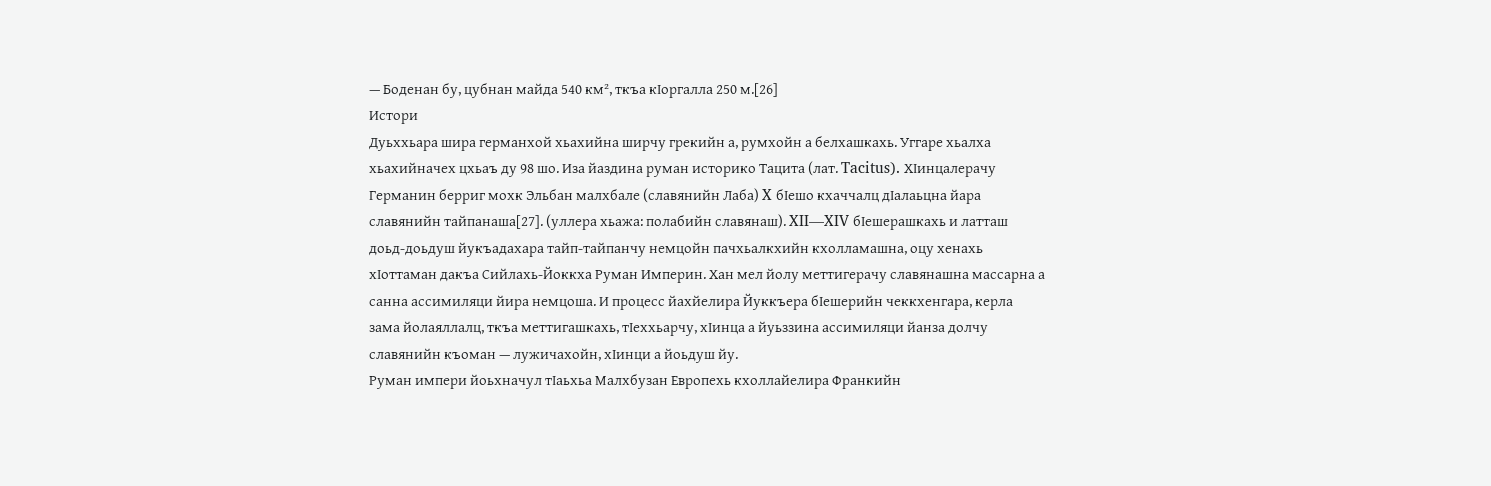— Боденан бу, цубнан майда 540 км², ткъа кӀоргалла 250 м.[26]
Истори
Дуьххьара шира германхой хьахийна ширчу грекийн а, румхойн а белхашкахь. Уггаре хьалха хьахийначех цхьаъ ду 98 шо. Иза йаздина руман историко Тацита (лат. Tacitus). ХӀинцалерачу Германин берриг мохк Эльбан малхбале (славянийн Лаба) X бӀешо кхаччалц дӀалаьцна йара славянийн тайпанаша[27]. (уллера хьажа: полабийн славянаш). XII—XIV бӀешерашкахь и латташ доьд-доьдуш йукъадахара тайп-тайпанчу немцойн пачхьалкхийн кхолламашна, оцу хенахь хӀоттаман дакъа Сийлахь-Йоккха Руман Империн. Хан мел йолу меттигерачу славянашна массарна а санна ассимиляци йира немцоша. И процесс йахйелира Йуккъера бӀешерийн чеккхенгара, керла зама йолаяллалц, ткъа меттигашкахь, тӀеххьарчу, хӀинца а йуьззина ассимиляци йанза долчу славянийн къоман — лужичахойн, хӀинци а йоьдуш йу.
Руман импери йоьхначул тӀаьхьа Малхбузан Европехь кхоллайелира Франкийн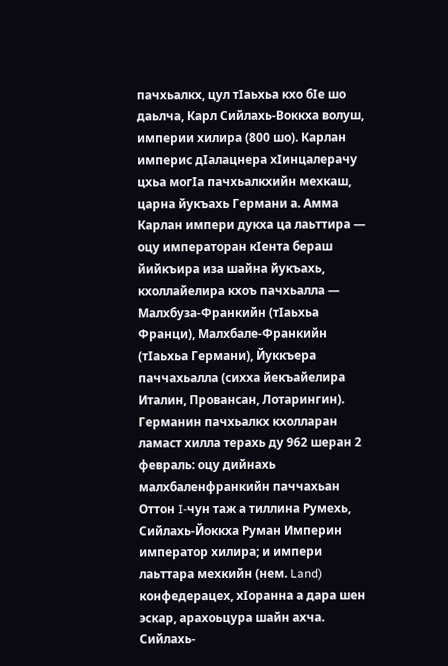пачхьалкх, цул тӀаьхьа кхо бӀе шо даьлча, Карл Сийлахь-Воккха волуш, империи хилира (800 шо). Карлан империс дӀалацнера хӀинцалерачу цхьа могӀа пачхьалкхийн мехкаш, царна йукъахь Германи а. Амма Карлан импери дукха ца лаьттира — оцу императоран кӀента бераш йийкъира иза шайна йукъахь, кхоллайелира кхоъ пачхьалла — Малхбуза-Франкийн (тӀаьхьа Франци), Малхбале-Франкийн (тӀаьхьа Германи), Йуккъера паччахьалла (сихха йекъайелира Италин, Провансан, Лотарингин).
Германин пачхьалкх кхолларан ламаст хилла терахь ду 962 шеран 2 февраль: оцу дийнахь малхбаленфранкийн паччахьан Оттон I-чун таж а тиллина Румехь, Сийлахь-Йоккха Руман Империн император хилира; и импери лаьттара мехкийн (нем. Land) конфедерацех, хӀоранна а дара шен эскар, арахоьцура шайн ахча. Сийлахь-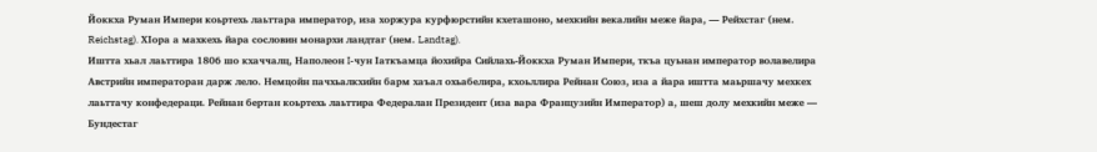Йоккха Руман Импери коьртехь лаьттара император, иза хоржура курфюрстийн кхеташоно, мехкийн векалийн меже йара, — Рейхстаг (нем. Reichstag). ХӀора а махкехь йара сословин монархи ландтаг (нем. Landtag).
Иштта хьал лаьттира 1806 шо кхаччалц, Наполеон I-чун Ӏаткъамца йохийра Сийлахь-Йоккха Руман Импери, ткъа цуьнан император волавелира Австрийн императоран дарж лело. Немцойн пачхьалкхийн барм хаъал охьабелира, кхоьллира Рейнан Союз, иза а йара иштта маьршачу мехкех лаьттачу конфедераци. Рейнан бертан коьртехь лаьттира Федералан Президент (иза вара Французийн Император) а, шеш долу мехкийн меже — Бундестаг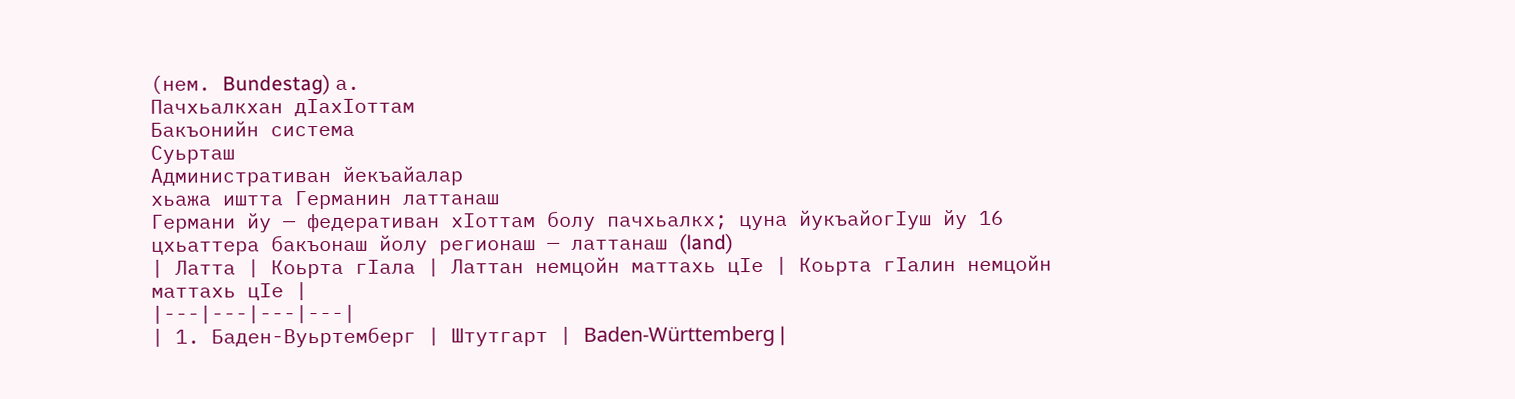(нем. Bundestag) а.
Пачхьалкхан дӀахӀоттам
Бакъонийн система
Суьрташ
Административан йекъайалар
хьажа иштта Германин латтанаш
Германи йу — федеративан хӀоттам болу пачхьалкх; цуна йукъайогӀуш йу 16 цхьаттера бакъонаш йолу регионаш — латтанаш (land)
| Латта | Коьрта гӀала | Латтан немцойн маттахь цӀе | Коьрта гӀалин немцойн маттахь цӀе |
|---|---|---|---|
| 1. Баден-Вуьртемберг | Штутгарт | Baden-Württemberg |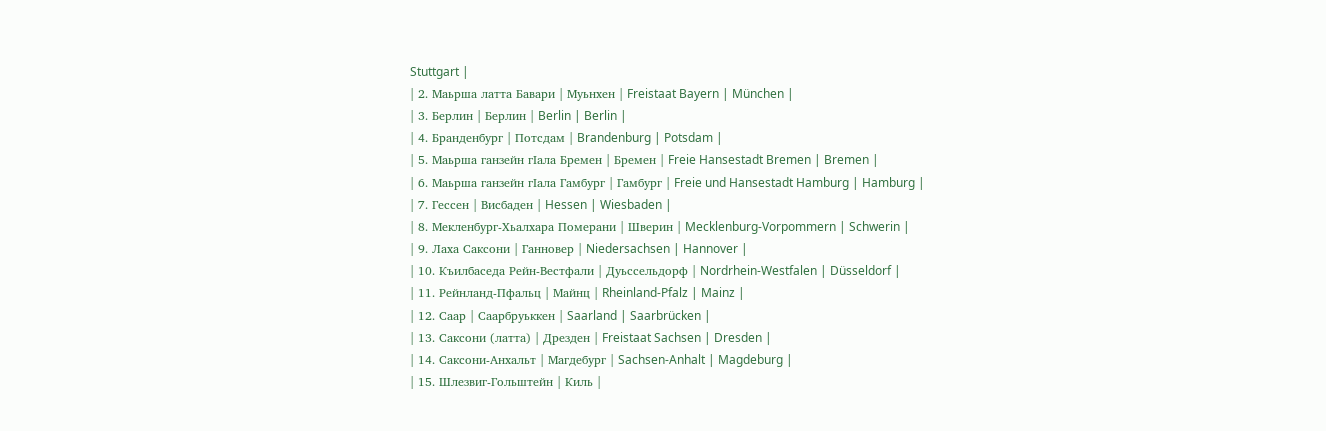Stuttgart |
| 2. Маьрша латта Бавари | Муьнхен | Freistaat Bayern | München |
| 3. Берлин | Берлин | Berlin | Berlin |
| 4. Бранденбург | Потсдам | Brandenburg | Potsdam |
| 5. Маьрша ганзейн гӀала Бремен | Бремен | Freie Hansestadt Bremen | Bremen |
| 6. Маьрша ганзейн гӀала Гамбург | Гамбург | Freie und Hansestadt Hamburg | Hamburg |
| 7. Гессен | Висбаден | Hessen | Wiesbaden |
| 8. Мекленбург-Хьалхара Померани | Шверин | Mecklenburg-Vorpommern | Schwerin |
| 9. Лаха Саксони | Ганновер | Niedersachsen | Hannover |
| 10. Къилбаседа Рейн-Вестфали | Дуьссельдорф | Nordrhein-Westfalen | Düsseldorf |
| 11. Рейнланд-Пфальц | Майнц | Rheinland-Pfalz | Mainz |
| 12. Саар | Саарбруьккен | Saarland | Saarbrücken |
| 13. Саксони (латта) | Дрезден | Freistaat Sachsen | Dresden |
| 14. Саксони-Анхальт | Магдебург | Sachsen-Anhalt | Magdeburg |
| 15. Шлезвиг-Гольштейн | Киль |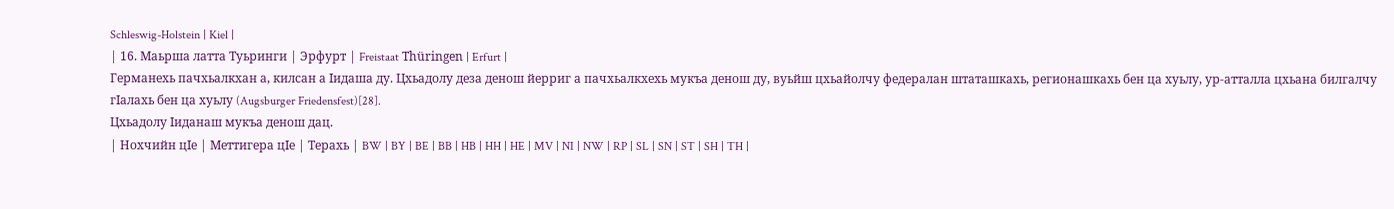Schleswig-Holstein | Kiel |
| 16. Маьрша латта Туьринги | Эрфурт | Freistaat Thüringen | Erfurt |
Германехь пачхьалкхан а, килсан а Ӏидаша ду. Цхьадолу деза денош йерриг а пачхьалкхехь мукъа денош ду, вуьйш цхьайолчу федералан штаташкахь, регионашкахь бен ца хуьлу, ур-атталла цхьана билгалчу гӀалахь бен ца хуьлу (Augsburger Friedensfest)[28].
Цхьадолу Ӏиданаш мукъа денош дац.
| Нохчийн цӀе | Меттигера цӀе | Терахь | BW | BY | BE | BB | HB | HH | HE | MV | NI | NW | RP | SL | SN | ST | SH | TH |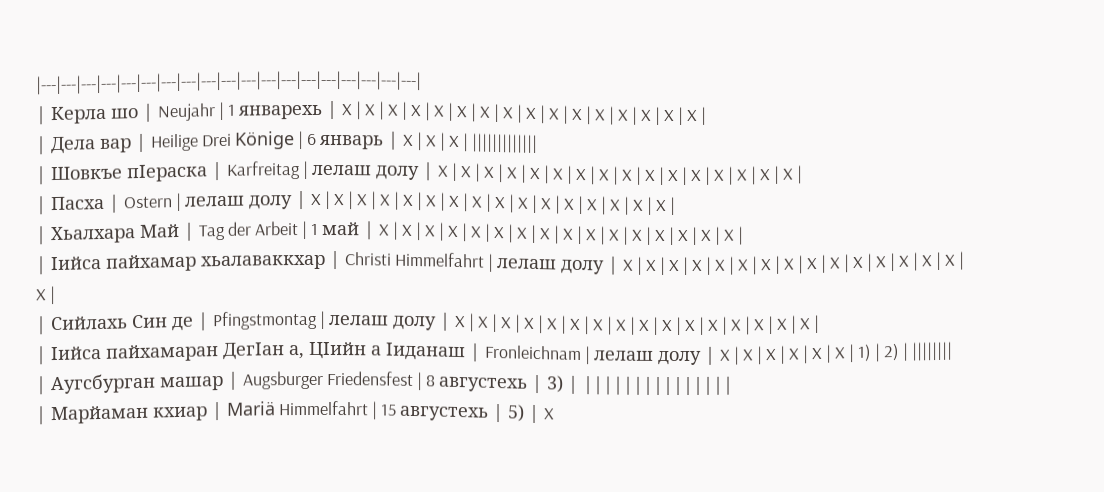|---|---|---|---|---|---|---|---|---|---|---|---|---|---|---|---|---|---|---|
| Керла шо | Neujahr | 1 январехь | X | X | X | X | X | X | X | X | X | X | X | X | X | X | X | X |
| Дела вар | Heilige Drei Könige | 6 январь | X | X | X | |||||||||||||
| Шовкъе пӀераска | Karfreitag | лелаш долу | X | X | X | X | X | X | X | X | X | X | X | X | X | X | X | X |
| Пасха | Ostern | лелаш долу | X | X | X | X | X | X | X | X | X | X | X | X | X | X | X | X |
| Хьалхара Май | Tag der Arbeit | 1 май | X | X | X | X | X | X | X | X | X | X | X | X | X | X | X | X |
| Ӏийса пайхамар хьалаваккхар | Christi Himmelfahrt | лелаш долу | X | X | X | X | X | X | X | X | X | X | X | X | X | X | X | X |
| Сийлахь Син де | Pfingstmontag | лелаш долу | X | X | X | X | X | X | X | X | X | X | X | X | X | X | X | X |
| Ӏийса пайхамаран ДегӀан а, ЦӀийн а Ӏиданаш | Fronleichnam | лелаш долу | X | X | X | X | X | X | 1) | 2) | ||||||||
| Аугсбурган машар | Augsburger Friedensfest | 8 августехь | 3) | |||||||||||||||
| Марйаман кхиар | Mariä Himmelfahrt | 15 августехь | 5) | X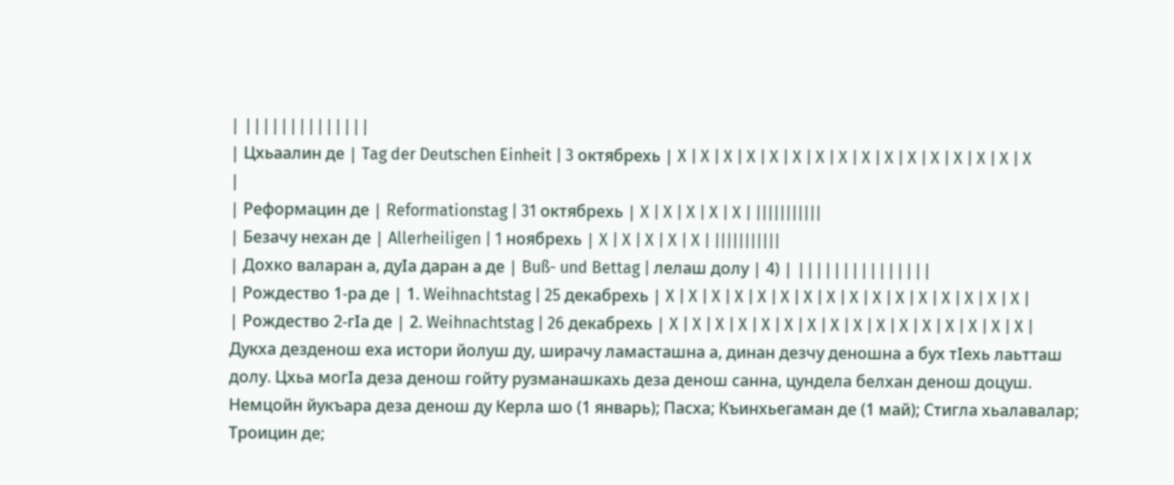| ||||||||||||||
| Цхьаалин де | Tag der Deutschen Einheit | 3 октябрехь | X | X | X | X | X | X | X | X | X | X | X | X | X | X | X | X |
| Реформацин де | Reformationstag | 31 октябрехь | X | X | X | X | X | |||||||||||
| Безачу нехан де | Allerheiligen | 1 ноябрехь | X | X | X | X | X | |||||||||||
| Дохко валаран а, дуӀа даран а де | Buß- und Bettag | лелаш долу | 4) | |||||||||||||||
| Рождество 1-ра де | 1. Weihnachtstag | 25 декабрехь | X | X | X | X | X | X | X | X | X | X | X | X | X | X | X | X |
| Рождество 2-гӀа де | 2. Weihnachtstag | 26 декабрехь | X | X | X | X | X | X | X | X | X | X | X | X | X | X | X | X |
Дукха дезденош еха истори йолуш ду, ширачу ламасташна а, динан дезчу деношна а бух тӀехь лаьтташ долу. Цхьа могӀа деза денош гойту рузманашкахь деза денош санна, цундела белхан денош доцуш. Немцойн йукъара деза денош ду Керла шо (1 январь); Пасха; Къинхьегаман де (1 май); Стигла хьалавалар; Троицин де;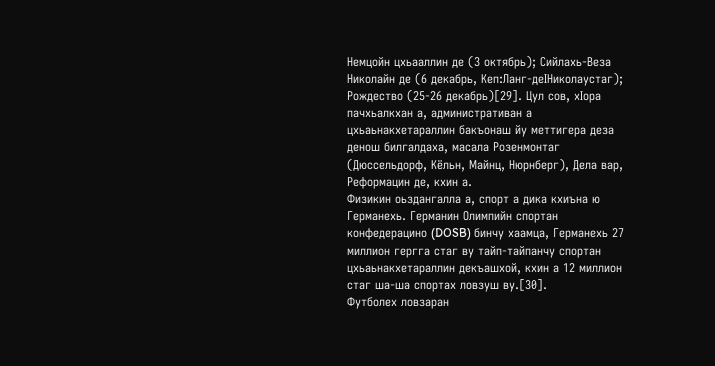Немцойн цхьааллин де (3 октябрь); Сийлахь-Веза Николайн де (6 декабрь, Кеп:Ланг-деӀНиколаустаг); Рождество (25-26 декабрь)[29]. Цул сов, хӀора пачхьалкхан а, административан а цхьаьнакхетараллин бакъонаш йу меттигера деза денош билгалдаха, масала Розенмонтаг (Дюссельдорф, Кёльн, Майнц, Нюрнберг), Дела вар, Реформацин де, кхин а.
Физикин оьздангалла а, спорт а дика кхиъна ю Германехь. Германин Олимпийн спортан конфедерацино (DOSB) бинчу хаамца, Германехь 27 миллион гергга стаг ву тайп-тайпанчу спортан цхьаьнакхетараллин декъашхой, кхин а 12 миллион стаг ша-ша спортах ловзуш ву.[30].
Футболех ловзаран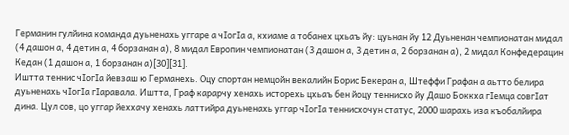Германин гулйина команда дуьненахь уггаре а чӀогӀа а, кхиаме а тобанех цхьаъ йу: цуьнан йу 12 Дуьненан чемпионатан мидал (4 дашон а, 4 детин а, 4 борзанан а), 8 мидал Европин чемпионатан (3 дашон а, 3 детин а, 2 борзанан а), 2 мидал Конфедерацин Кедан (1 дашон а, 1 борзанан а)[30][31].
Иштта теннис чӀогӀа йевзаш ю Германехь. Оцу спортан немцойн векалийн Борис Бекеран а, Штеффи Графан а аьтто белира дуьненахь чӀогӀа гӀаравала. Иштта, Граф карарчу хенахь исторехь цхьаъ бен йоцу теннисхо йу Дашо Боккха гӀемца совгӀат дина. Цул сов, цо уггар йеххачу хенахь латтийра дуьненахь уггар чӀогӀа теннисхочун статус, 2000 шарахь иза къобалйира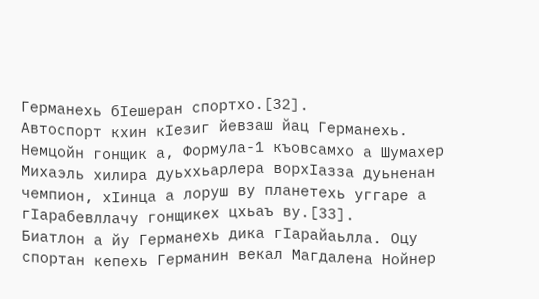Германехь бӀешеран спортхо.[32].
Автоспорт кхин кӀезиг йевзаш йац Германехь. Немцойн гонщик а, Формула-1 къовсамхо а Шумахер Михаэль хилира дуьххьарлера ворхӀазза дуьненан чемпион, хӀинца а лоруш ву планетехь уггаре а гӀарабевллачу гонщикех цхьаъ ву.[33].
Биатлон а йу Германехь дика гӀарайаьлла. Оцу спортан кепехь Германин векал Магдалена Нойнер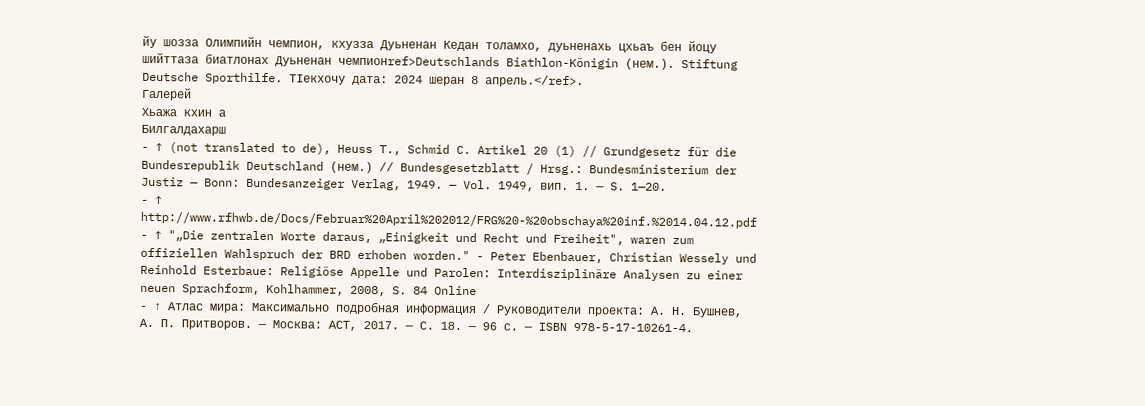йу шозза Олимпийн чемпион, кхузза Дуьненан Кедан толамхо, дуьненахь цхьаъ бен йоцу шийттаза биатлонах Дуьненан чемпионref>Deutschlands Biathlon-Königin (нем.). Stiftung Deutsche Sporthilfe. ТӀекхочу дата: 2024 шеран 8 апрель.</ref>.
Галерей
Хьажа кхин а
Билгалдахарш
- ↑ (not translated to de), Heuss T., Schmid C. Artikel 20 (1) // Grundgesetz für die Bundesrepublik Deutschland (нем.) // Bundesgesetzblatt / Hrsg.: Bundesministerium der Justiz — Bonn: Bundesanzeiger Verlag, 1949. — Vol. 1949, вип. 1. — S. 1—20.
- ↑ http://www.rfhwb.de/Docs/Februar%20April%202012/FRG%20-%20obschaya%20inf.%2014.04.12.pdf
- ↑ "„Die zentralen Worte daraus, „Einigkeit und Recht und Freiheit", waren zum offiziellen Wahlspruch der BRD erhoben worden." - Peter Ebenbauer, Christian Wessely und Reinhold Esterbaue: Religiöse Appelle und Parolen: Interdisziplinäre Analysen zu einer neuen Sprachform, Kohlhammer, 2008, S. 84 Online
- ↑ Атлас мира: Максимально подробная информация / Руководители проекта: А. Н. Бушнев, А. П. Притворов. — Москва: АСТ, 2017. — С. 18. — 96 с. — ISBN 978-5-17-10261-4.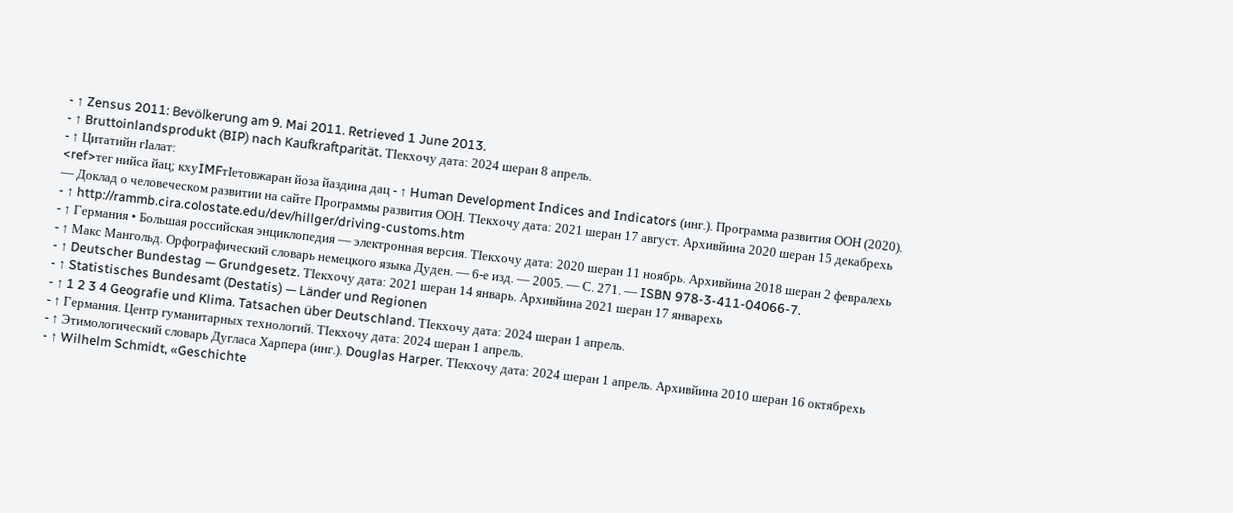- ↑ Zensus 2011: Bevölkerung am 9. Mai 2011. Retrieved 1 June 2013.
- ↑ Bruttoinlandsprodukt (BIP) nach Kaufkraftparität. ТӀекхочу дата: 2024 шеран 8 апрель.
- ↑ Цитатийн гӀалат:
<ref>тег нийса йац; кхуIMFтIетовжаран йоза йаздина дац - ↑ Human Development Indices and Indicators (инг.). Программа развития ООН (2020). — Доклад о человеческом развитии на сайте Программы развития ООН. ТӀекхочу дата: 2021 шеран 17 август. Архивйина 2020 шеран 15 декабрехь
- ↑ http://rammb.cira.colostate.edu/dev/hillger/driving-customs.htm
- ↑ Германия • Большая российская энциклопедия — электронная версия. ТӀекхочу дата: 2020 шеран 11 ноябрь. Архивйина 2018 шеран 2 февралехь
- ↑ Макс Мангольд. Орфографический словарь немецкого языка Дуден. — 6-е изд. — 2005. — С. 271. — ISBN 978-3-411-04066-7.
- ↑ Deutscher Bundestag — Grundgesetz. ТӀекхочу дата: 2021 шеран 14 январь. Архивйина 2021 шеран 17 январехь
- ↑ Statistisches Bundesamt (Destatis) — Länder und Regionen
- ↑ 1 2 3 4 Geografie und Klima. Tatsachen über Deutschland. ТӀекхочу дата: 2024 шеран 1 апрель.
- ↑ Германия. Центр гуманитарных технологий. ТӀекхочу дата: 2024 шеран 1 апрель.
- ↑ Этимологический словарь Дугласа Харпера (инг.). Douglas Harper. ТӀекхочу дата: 2024 шеран 1 апрель. Архивйина 2010 шеран 16 октябрехь
- ↑ Wilhelm Schmidt, «Geschichte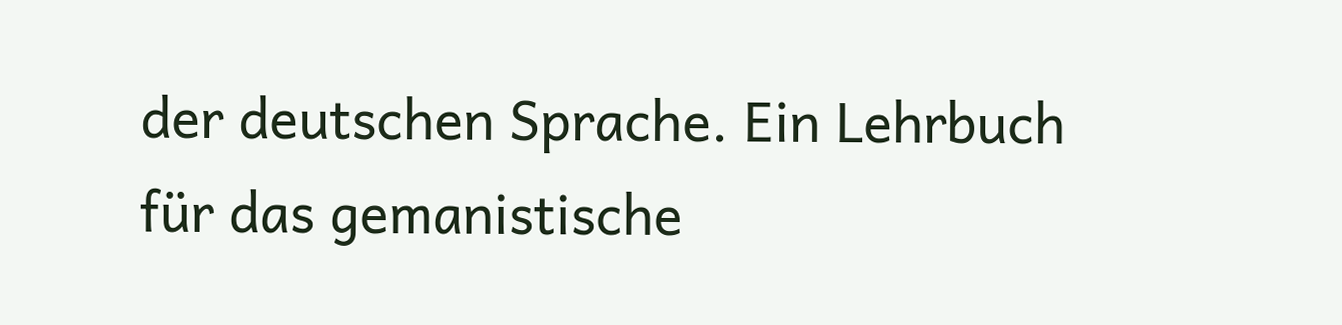der deutschen Sprache. Ein Lehrbuch für das gemanistische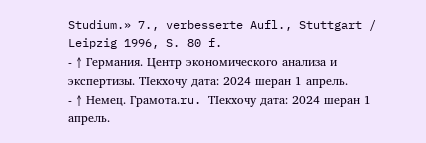Studium.» 7., verbesserte Aufl., Stuttgart / Leipzig 1996, S. 80 f.
- ↑ Германия. Центр экономического анализа и экспертизы. ТӀекхочу дата: 2024 шеран 1 апрель.
- ↑ Немец. Грамота.ru. ТӀекхочу дата: 2024 шеран 1 апрель.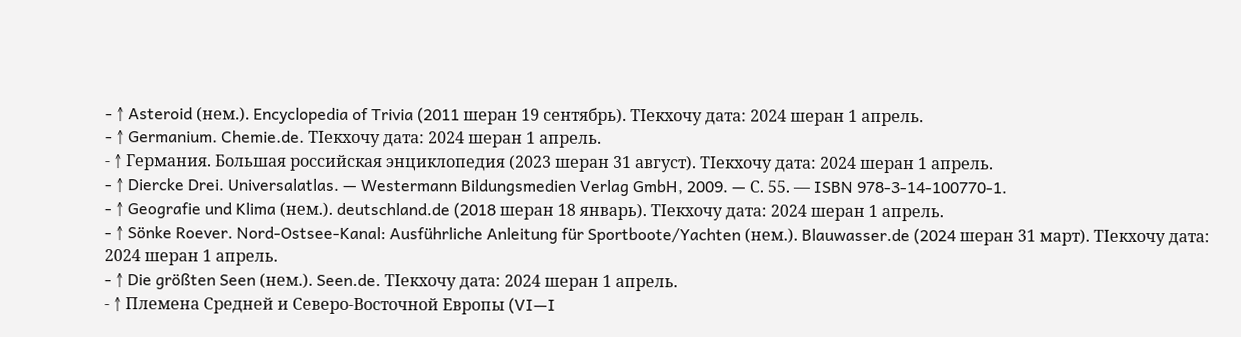- ↑ Asteroid (нем.). Encyclopedia of Trivia (2011 шеран 19 сентябрь). ТӀекхочу дата: 2024 шеран 1 апрель.
- ↑ Germanium. Chemie.de. ТӀекхочу дата: 2024 шеран 1 апрель.
- ↑ Германия. Большая российская энциклопедия (2023 шеран 31 август). ТӀекхочу дата: 2024 шеран 1 апрель.
- ↑ Diercke Drei. Universalatlas. — Westermann Bildungsmedien Verlag GmbH, 2009. — С. 55. — ISBN 978-3-14-100770-1.
- ↑ Geografie und Klima (нем.). deutschland.de (2018 шеран 18 январь). ТӀекхочу дата: 2024 шеран 1 апрель.
- ↑ Sönke Roever. Nord-Ostsee-Kanal: Ausführliche Anleitung für Sportboote/Yachten (нем.). Blauwasser.de (2024 шеран 31 март). ТӀекхочу дата: 2024 шеран 1 апрель.
- ↑ Die größten Seen (нем.). Seen.de. ТӀекхочу дата: 2024 шеран 1 апрель.
- ↑ Племена Средней и Северо-Восточной Европы (VI—I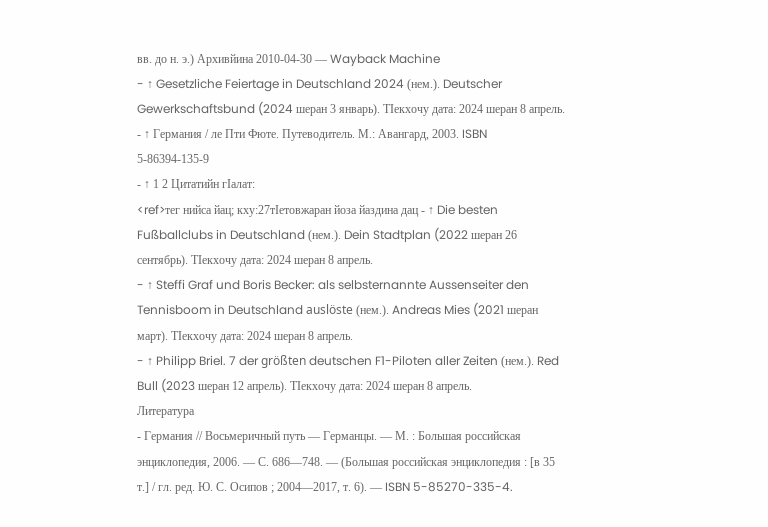вв. до н. э.) Архивйина 2010-04-30 — Wayback Machine
- ↑ Gesetzliche Feiertage in Deutschland 2024 (нем.). Deutscher Gewerkschaftsbund (2024 шеран 3 январь). ТӀекхочу дата: 2024 шеран 8 апрель.
- ↑ Германия / ле Пти Фюте. Путеводитель. М.: Авангард, 2003. ISBN 5-86394-135-9
- ↑ 1 2 Цитатийн гӀалат:
<ref>тег нийса йац; кху:27тIетовжаран йоза йаздина дац - ↑ Die besten Fußballclubs in Deutschland (нем.). Dein Stadtplan (2022 шеран 26 сентябрь). ТӀекхочу дата: 2024 шеран 8 апрель.
- ↑ Steffi Graf und Boris Becker: als selbsternannte Aussenseiter den Tennisboom in Deutschland auslöste (нем.). Andreas Mies (2021 шеран март). ТӀекхочу дата: 2024 шеран 8 апрель.
- ↑ Philipp Briel. 7 der größten deutschen F1-Piloten aller Zeiten (нем.). Red Bull (2023 шеран 12 апрель). ТӀекхочу дата: 2024 шеран 8 апрель.
Литература
- Германия // Восьмеричный путь — Германцы. — М. : Большая российская энциклопедия, 2006. — С. 686—748. — (Большая российская энциклопедия : [в 35 т.] / гл. ред. Ю. С. Осипов ; 2004—2017, т. 6). — ISBN 5-85270-335-4.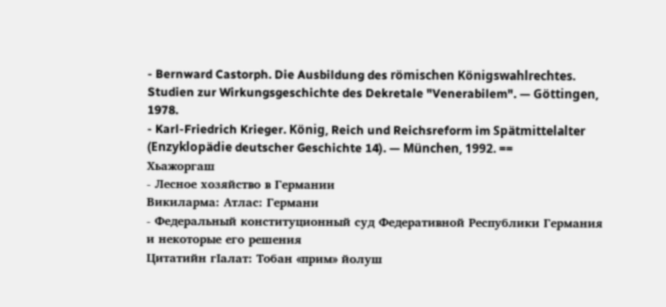- Bernward Castorph. Die Ausbildung des römischen Königswahlrechtes. Studien zur Wirkungsgeschichte des Dekretale "Venerabilem". — Göttingen, 1978.
- Karl-Friedrich Krieger. König, Reich und Reichsreform im Spätmittelalter (Enzyklopädie deutscher Geschichte 14). — München, 1992. ==
Хьажоргаш
- Лесное хозяйство в Германии
Викиларма: Атлас: Германи
- Федеральный конституционный суд Федеративной Республики Германия и некоторые его решения
Цитатийн гӀалат: Тобан «прим» йолуш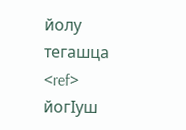йолу тегашца <ref> йогӀуш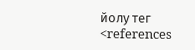йолу тег <references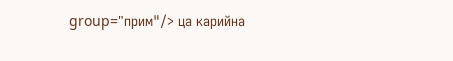group="прим"/> ца карийна